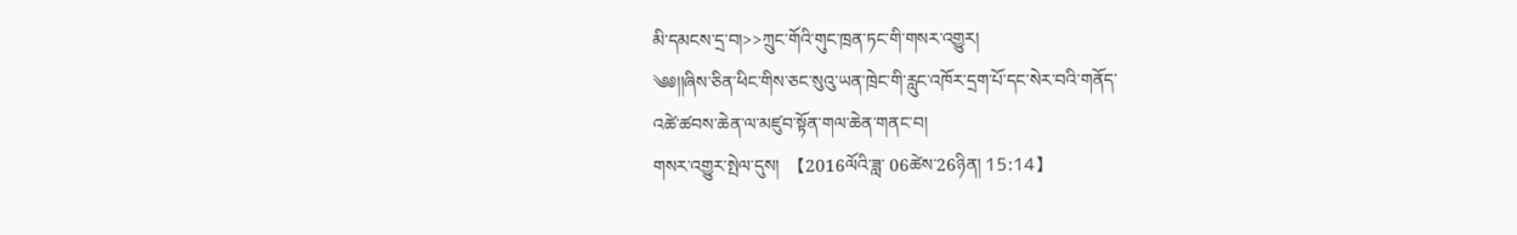མི་དམངས་དྲ་བ།>>ཀྲུང་གོའི་གུང་ཁྲན་ཏང་གི་གསར་འགྱུར།
༄༅།།ཞིས་ཅིན་ཕིང་གིས་ཅང་སུའུ་ཡན་ཁྲེང་གི་རླུང་འཁོར་དྲག་པོ་དང་སེར་བའི་གནོད་
འཚེ་ཚབས་ཆེན་ལ་མཛུབ་སྟོན་གལ་ཆེན་གནང་བ།
གསར་འགྱུར་སྤེལ་དུས།  【2016ལོའི་ཟླ་ 06ཚེས་26ཉིན། 15:14】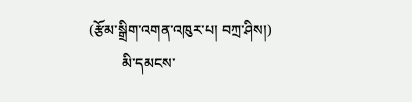(རྩོམ་སྒྲིག་འགན་འཁུར་པ། བཀྲ་ཤིས།)
         མི་དམངས་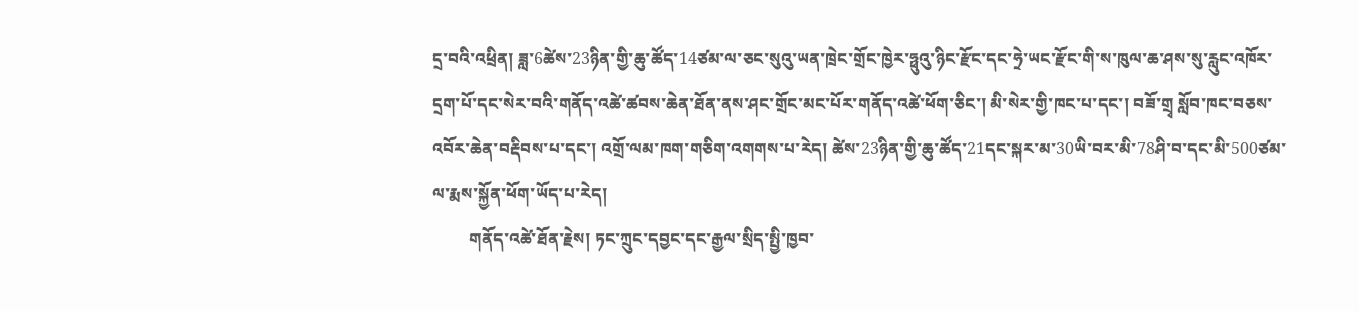དྲ་བའི་འཕྲིན། ཟླ་6ཚེས་23ཉིན་གྱི་ཆུ་ཚོད་14ཙམ་ལ་ཅང་སུའུ་ཡན་ཁྲེང་གྲོང་ཁྱེར་ཧྥུའུ་ཉིང་རྫོང་དང་ཧྲེ་ཡང་རྫོང་གི་ས་ཁུལ་ཆ་ཤས་སུ་རླུང་འཁོར་དྲག་པོ་དང་སེར་བའི་གནོད་འཚེ་ཚབས་ཆེན་ཐོན་ནས་ཤང་གྲོང་མང་པོར་གནོད་འཚེ་ཕོག་ཅིང་། མི་སེར་གྱི་ཁང་པ་དང་། བཟོ་གྲྭ སློབ་ཁང་བཅས་འབོར་ཆེན་བརྡིབས་པ་དང་། འགྲོ་ལམ་ཁག་གཅིག་འགགས་པ་རེད། ཚེས་23ཉིན་གྱི་ཆུ་ཚོད་21དང་སྐར་མ་30ཡི་བར་མི་78ཤི་བ་དང་མི་500ཙམ་ལ་རྨས་སྐྱོན་ཕོག་ཡོད་པ་རེད།
         གནོད་འཚེ་ཐོན་རྗེས། ཏང་ཀྲུང་དབྱང་དང་རྒྱལ་སྲིད་སྤྱི་ཁྱབ་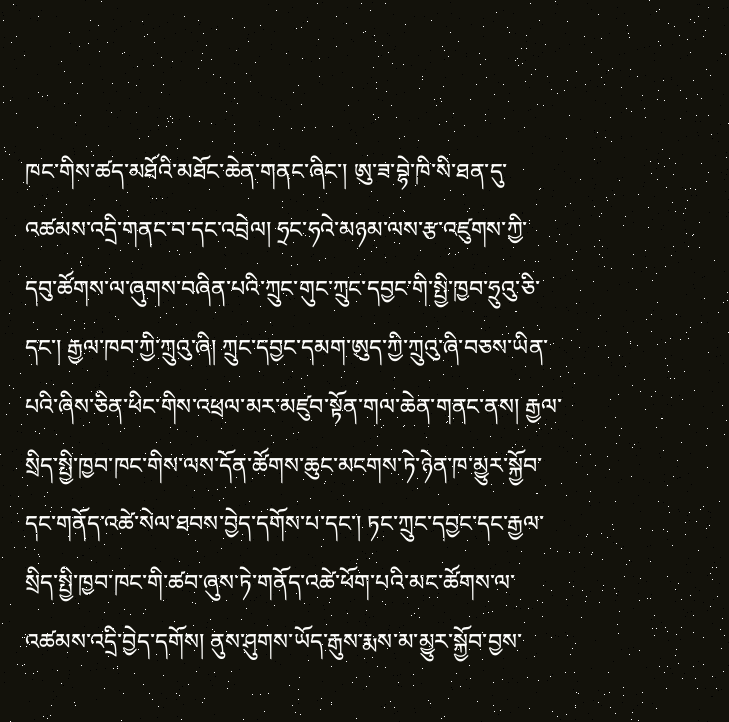ཁང་གིས་ཚད་མཐོའི་མཐོང་ཆེན་གནང་ཞིང་། ཨུ་ཟ་བྷེ་ཁི་སི་ཐན་དུ་འཚམས་འདྲི་གནང་བ་དང་འབྲེལ། ཧྲང་ཧའེ་མཉམ་ལས་རྩ་འཛུགས་ཀྱི་དབུ་ཚོགས་ལ་ཞུགས་བཞིན་པའི་ཀྲུང་གུང་ཀྲུང་དབྱང་གི་སྤྱི་ཁྱབ་ཧྲུའུ་ཅི་དང་། རྒྱལ་ཁབ་ཀྱི་ཀྲུའུ་ཞི། ཀྲུང་དབྱང་དམག་ཨུད་ཀྱི་ཀྲུའུ་ཞི་བཅས་ཡིན་པའི་ཞིས་ཅིན་ཕིང་གིས་འཕྲལ་མར་མཛུབ་སྟོན་གལ་ཆེན་གནང་ནས། རྒྱལ་སྲིད་སྤྱི་ཁྱབ་ཁང་གིས་ལས་དོན་ཚོགས་ཆུང་མངགས་ཏེ་ཉེན་ཁ་མྱུར་སྐྱོབ་དང་གནོད་འཚེ་སེལ་ཐབས་བྱེད་དགོས་པ་དང་། ཏང་ཀྲུང་དབྱང་དང་རྒྱལ་སྲིད་སྤྱི་ཁྱབ་ཁང་གི་ཚབ་ཞུས་ཏེ་གནོད་འཚེ་ཕོག་པའི་མང་ཚོགས་ལ་འཚམས་འདྲི་བྱེད་དགོས། ནུས་ཤུགས་ཡོད་རྒུས་རྨས་མ་མྱུར་སྐྱོབ་བྱས་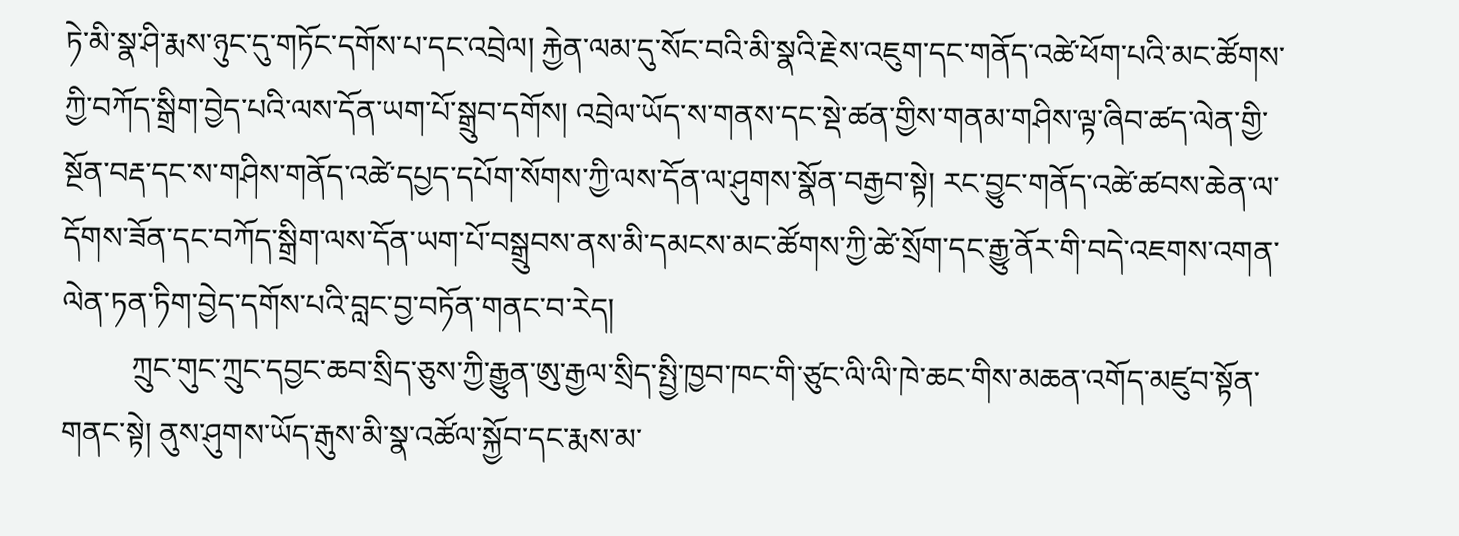ཏེ་མི་སྣ་ཤི་རྨས་ཉུང་དུ་གཏོང་དགོས་པ་དང་འབྲེལ། རྐྱེན་ལམ་དུ་སོང་བའི་མི་སྣའི་རྗེས་འཇུག་དང་གནོད་འཚེ་ཕོག་པའི་མང་ཚོགས་ཀྱི་བཀོད་སྒྲིག་བྱེད་པའི་ལས་དོན་ཡག་པོ་སྒྲུབ་དགོས། འབྲེལ་ཡོད་ས་གནས་དང་སྡེ་ཚན་གྱིས་གནམ་གཤིས་ལྟ་ཞིབ་ཚད་ལེན་གྱི་སྔོན་བརྡ་དང་ས་གཤིས་གནོད་འཚེ་དཔྱད་དཔོག་སོགས་ཀྱི་ལས་དོན་ལ་ཤུགས་སྣོན་བརྒྱབ་སྟེ། རང་བྱུང་གནོད་འཚེ་ཚབས་ཆེན་ལ་དོགས་ཟོན་དང་བཀོད་སྒྲིག་ལས་དོན་ཡག་པོ་བསྒྲུབས་ནས་མི་དམངས་མང་ཚོགས་ཀྱི་ཚེ་སྲོག་དང་རྒྱུ་ནོར་གི་བདེ་འཇགས་འགན་ལེན་ཏན་ཏིག་བྱེད་དགོས་པའི་བླང་བྱ་བཏོན་གནང་བ་རེད།
         ཀྲུང་གུང་ཀྲུང་དབྱང་ཆབ་སྲིད་ཅུས་ཀྱི་རྒྱུན་ཨུ་རྒྱལ་སྲིད་སྤྱི་ཁྱབ་ཁང་གི་ཙུང་ལི་ལི་ཁེ་ཆང་གིས་མཆན་འགོད་མཛུབ་སྟོན་གནང་སྟེ། ནུས་ཤུགས་ཡོད་རྒུས་མི་སྣ་འཚོལ་སྐྱོབ་དང་རྨས་མ་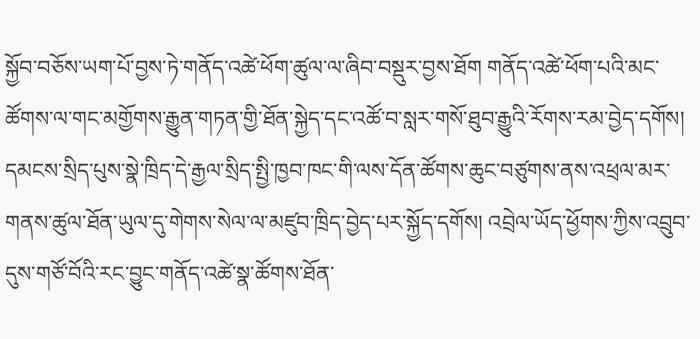སྐྱོབ་བཅོས་ཡག་པོ་བྱས་ཏེ་གནོད་འཚེ་ཕོག་ཚུལ་ལ་ཞིབ་བསྡུར་བྱས་ཐོག གནོད་འཚེ་ཕོག་པའི་མང་ཚོགས་ལ་གང་མགྱོགས་རྒྱུན་གཏན་གྱི་ཐོན་སྐྱེད་དང་འཚོ་བ་སླར་གསོ་ཐུབ་རྒྱུའི་རོགས་རམ་བྱེད་དགོས། དམངས་སྲིད་པུས་སྣེ་ཁྲིད་དེ་རྒྱལ་སྲིད་སྤྱི་ཁྱབ་ཁང་གི་ལས་དོན་ཚོགས་ཆུང་བཙུགས་ནས་འཕྲལ་མར་གནས་ཚུལ་ཐོན་ཡུལ་དུ་གེགས་སེལ་ལ་མཛུབ་ཁྲིད་བྱེད་པར་སྐྱོད་དགོས། འབྲེལ་ཡོད་ཕྱོགས་ཀྱིས་འབྲུབ་དུས་གཙོ་བོའི་རང་བྱུང་གནོད་འཚེ་སྣ་ཚོགས་ཐོན་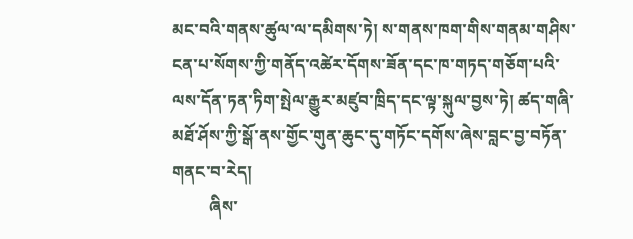མང་བའི་གནས་ཚུལ་ལ་དམིགས་ཏེ། ས་གནས་ཁག་གིས་གནམ་གཤིས་ངན་པ་སོགས་ཀྱི་གནོད་འཚེར་དོགས་ཟོན་དང་ཁ་གཏད་གཅོག་པའི་ལས་དོན་ཏན་ཏིག་སྤེལ་རྒྱུར་མཛུབ་ཁྲིད་དང་ལྟ་སྐུལ་བྱས་ཏེ། ཚད་གཞི་མཐོ་ཤོས་ཀྱི་སྒོ་ནས་གྱོང་གུན་ཆུང་དུ་གཏོང་དགོས་ཞེས་བླང་བྱ་བཏོན་གནང་བ་རེད།
         ཞིས་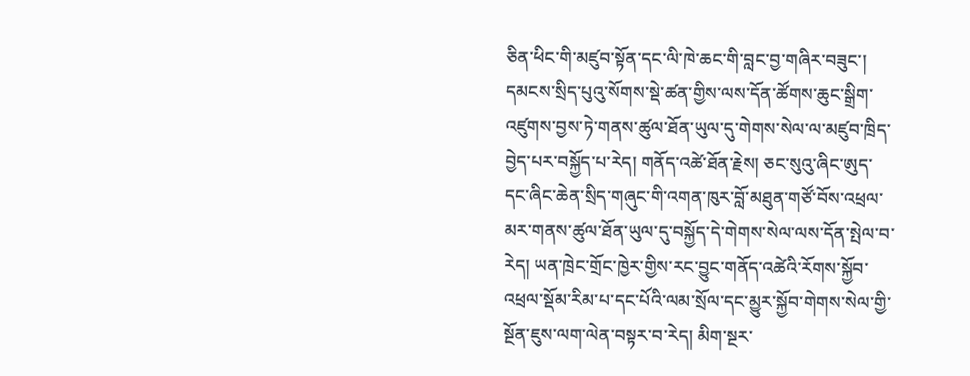ཅིན་ཕིང་གི་མཛུབ་སྟོན་དང་ལི་ཁེ་ཆང་གི་བླང་བྱ་གཞིར་བཟུང་། དམངས་སྲིད་པུའུ་སོགས་སྡེ་ཚན་གྱིས་ལས་དོན་ཚོགས་ཆུང་སྒྲིག་འཛུགས་བྱས་ཏེ་གནས་ཚུལ་ཐོན་ཡུལ་དུ་གེགས་སེལ་ལ་མཛུབ་ཁྲིད་བྱེད་པར་བསྐྱོད་པ་རེད། གནོད་འཚེ་ཐོན་རྗེས། ཅང་སུའུ་ཞིང་ཨུད་དང་ཞིང་ཆེན་སྲིད་གཞུང་གི་འགན་ཁུར་བློ་མཐུན་གཙོ་བོས་འཕྲལ་མར་གནས་ཚུལ་ཐོན་ཡུལ་དུ་བསྐྱོད་དེ་གེགས་སེལ་ལས་དོན་སྤེལ་བ་རེད། ཡན་ཁྲེང་གྲོང་ཁྱེར་གྱིས་རང་བྱུང་གནོད་འཚེའི་རོགས་སྐྱོབ་འཕྲལ་སྡོམ་རིམ་པ་དང་པོའི་ལམ་སྲོལ་དང་མྱུར་སྐྱོབ་གེགས་སེལ་གྱི་སྔོན་ཇུས་ལག་ལེན་བསྟར་བ་རེད། མིག་སྔར་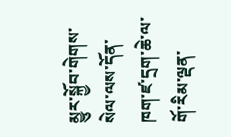མྱུར་སྐྱོབ་གེགས་སེལ་ལས་དོན་ཁག་ཛ་དྲག་ཆེ་ལ་གོ་རིམ་ལྡན་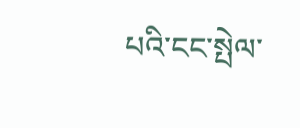པའི་ངང་སྤེལ་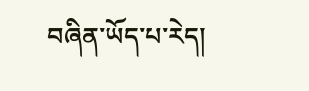བཞིན་ཡོད་པ་རེད།